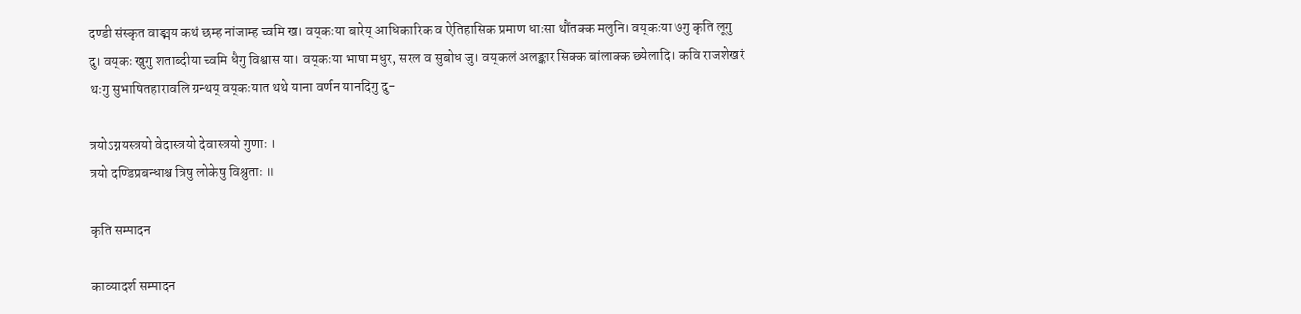दण्डी संस्कृत वाङ्मय कथं छम्ह नांजाम्ह च्वमि ख। वय्‌कःया बारेय् आधिकारिक व ऐतिहासिक प्रमाण धाःसा थौंतक्क मलुनि। वय्‌कःया ७गु कृति लूगु दु। वय्‌कः खुगु शताब्दीया च्वमि धैगु विश्वास या। वय्‌कःया भाषा मधुर, सरल व सुबोध जु। वय्‌कलं अलङ्कार सिक्क बांलाक्क छ्येलादि। कवि राजशेखरं थःगु सुभाषितहारावलि ग्रन्थय् वय्‌कःयात थथे याना वर्णन यानदिगु दु-

त्रयोऽग्नयस्त्रयो वेदास्त्रयो देवास्त्रयो गुणाः ।
त्रयो दण्डिप्रबन्धाश्च त्रिषु लोकेषु विश्रुताः ॥

कृति सम्पादन

काव्यादर्श सम्पादन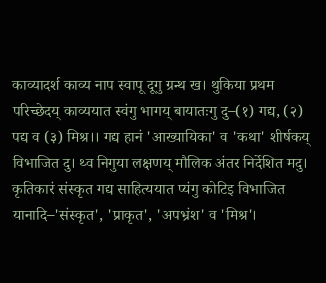काव्यादर्श काव्य नाप स्वापू दूगु ग्रन्थ ख। थुकिया प्रथम परिच्छेदय् काव्ययात स्वंगु भागय् बायातःगु दु–(१) गद्य, (२) पद्य व (३) मिश्र।। गद्य हानं 'आख्यायिका' व 'कथा' शीर्षकय् विभाजित दु। थ्व निगुया लक्षणय् मौलिक अंतर निर्देशित मदु। कृतिकारं संस्कृत गद्य साहित्ययात प्यंगु कोटिइ विभाजित यानादि–'संस्कृत', 'प्राकृत', 'अपभ्रंश' व 'मिश्र'।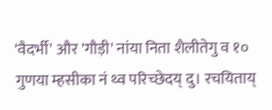'वैदर्भी' और 'गौड़ी' नांया निता शैलीतेगु व १० गुणया म्हसीका नं थ्व परिच्छेदय् दु। रचयिताय्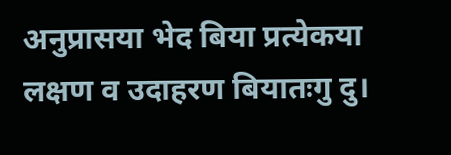अनुप्रासया भेद बिया प्रत्येकया लक्षण व उदाहरण बियातःगु दु।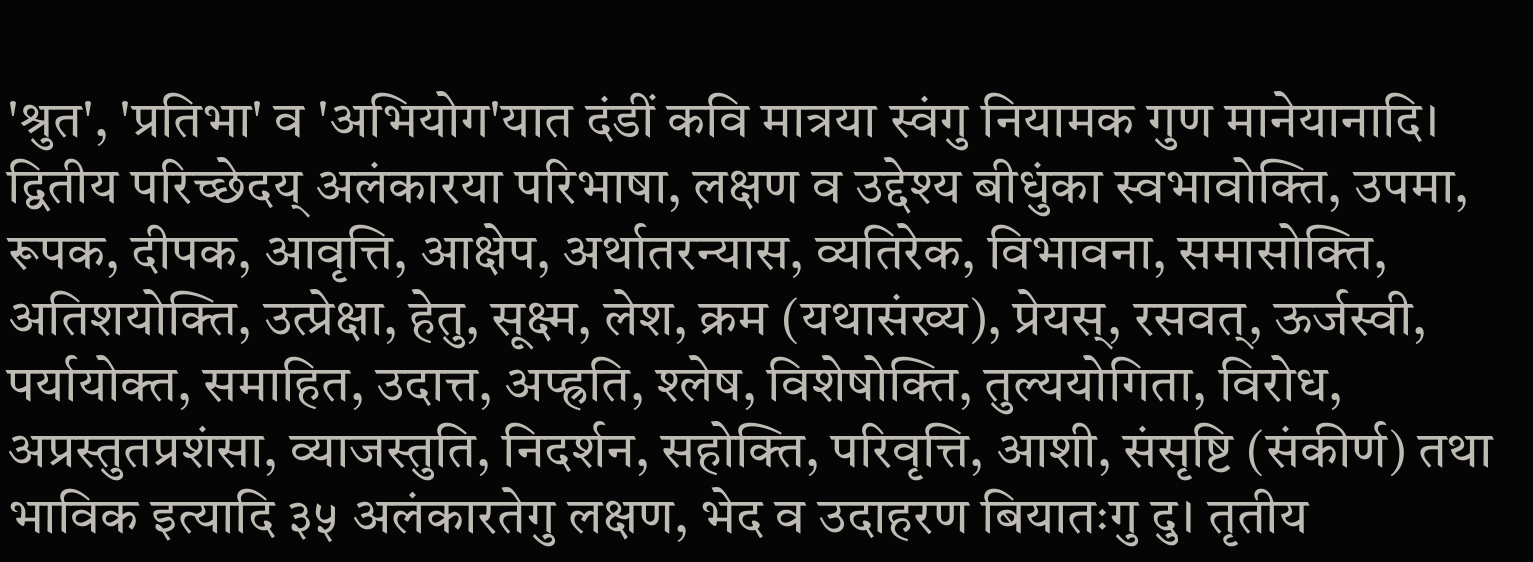'श्रुत', 'प्रतिभा' व 'अभियोग'यात दंडीं कवि मात्रया स्वंगु नियामक गुण मानेयानादि। द्वितीय परिच्छेदय् अलंकारया परिभाषा, लक्षण व उद्देश्य बीधुंका स्वभावोक्ति, उपमा, रूपक, दीपक, आवृत्ति, आक्षेप, अर्थातरन्यास, व्यतिरेक, विभावना, समासोक्ति, अतिशयोक्ति, उत्प्रेक्षा, हेतु, सूक्ष्म, लेश, क्रम (यथासंख्य), प्रेयस्, रसवत्, ऊर्जस्वी, पर्यायोक्त, समाहित, उदात्त, अप्ह्रति, श्लेष, विशेषोक्ति, तुल्ययोगिता, विरोध, अप्रस्तुतप्रशंसा, व्याजस्तुति, निदर्शन, सहोक्ति, परिवृत्ति, आशी, संसृष्टि (संकीर्ण) तथा भाविक इत्यादि ३५ अलंकारतेगु लक्षण, भेद व उदाहरण बियातःगु दु। तृतीय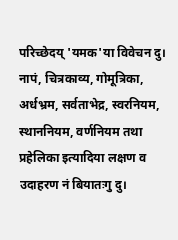परिच्छेदय् 'यमक'या विवेचन दु। नापं, चित्रकाव्य, गोमूत्रिका, अर्धभ्रम, सर्वताभेद्र, स्वरनियम, स्थाननियम, वर्णनियम तथा प्रहेलिका इत्यादिया लक्षण व उदाहरण नं बियातःगु दु।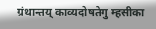ग्रंथान्तय् काव्यदोषतेगु म्हसीका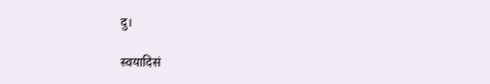दु।

स्वयादिसं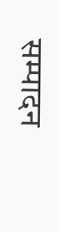सम्पादन